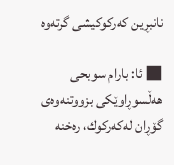نانبڕین كه‌ركوكیشی‌ گرته‌وه‌

■ ئا: بارام سوبحی‌
هه‌ڵسوڕاوێكی‌ بزووتنه‌وه‌ی‌ گۆڕان له‌كه‌ركوك، ره‌خنه‌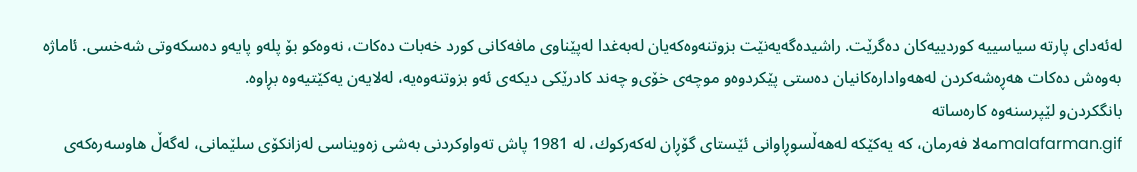له‌ئه‌دای‌ پارته‌ سیاسییه‌ كوردییه‌كان ده‌گرێت. راشیده‌گه‌یه‌نێت بزوتنه‌وه‌كه‌یان له‌به‌غدا له‌پێناوی‌ مافه‌كانی‌ كورد خه‌بات ده‌كات، نه‌وه‌كو بۆ پله‌و پایه‌و ده‌سكه‌وتی‌ شه‌خسی‌. ئاماژه‌ به‌وه‌ش ده‌كات هه‌ڕه‌شه‌كردن له‌هه‌واداره‌كانیان ده‌ستی‌ پێكردوه‌و موچه‌ی‌ خۆی‌‌و چه‌ند كادرێكی‌ دیكه‌ی‌ ئه‌و بزوتنه‌وه‌یه‌، له‌لایه‌ن یه‌كێتیه‌وه‌ بڕاوه‌.
بانگكردن‌و لێپرسنه‌وه‌ كاره‌ساته‌
malafarman.gifمه‌لا فه‌رمان، كه‌ یه‌كێكه‌ له‌هه‌ڵسوڕاوانی‌ ئێستای‌ گۆڕان له‌كه‌ركوك، له‌ 1981 پاش ته‌واوكردنی‌ به‌شی‌ زه‌ویناسی‌ له‌زانكۆی‌ سلێمانی‌، له‌گه‌ڵ هاوسه‌ره‌كه‌ی‌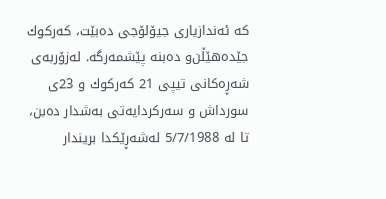كه‌ ئه‌ندازیاری‌ جیۆلۆجی‌ ده‌بێت، كه‌ركوك جێده‌هێڵن‌و ده‌بنه‌ پێشمه‌رگه‌. له‌زۆربه‌ی‌ شه‌ڕه‌كانی‌ تیپی‌ 21 كه‌ركوك و 23ی‌ سورداش و سه‌ركردایه‌تی‌ به‌شدار ده‌بن، تا له‌ 5/7/1988 له‌شه‌ڕێكدا بریندار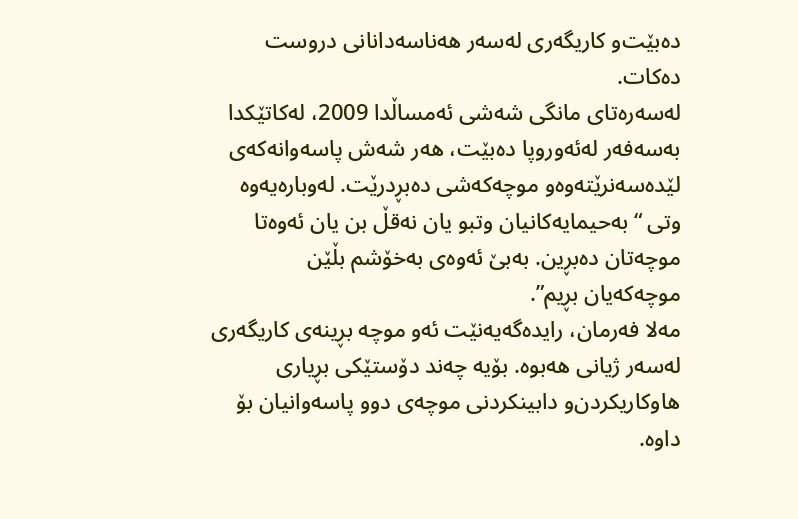ده‌بێت‌و كاریگه‌ری‌ له‌سه‌ر هه‌ناسه‌دانانی‌ دروست ده‌كات.
له‌سه‌ره‌تای‌ مانگی‌ شه‌شی‌ ئه‌مساڵدا 2009، له‌كاتێكدا به‌سه‌فه‌ر له‌ئه‌وروپا ده‌بێت، هه‌ر شه‌ش پاسه‌وانه‌كه‌ی‌ لێده‌سه‌نرێته‌وه‌و موچه‌كه‌شی‌ ده‌بڕدرێت. له‌وباره‌یه‌وه‌ وتی‌ “به‌حیمایه‌كانیان وتبو یان نه‌قڵ بن یان ئه‌وه‌تا موچه‌تان ده‌بڕین. به‌بێ‌ ئه‌وه‌ی‌ به‌خۆشم بڵێن موچه‌كه‌یان بڕیم”.
مه‌لا فه‌رمان، رایده‌گه‌یه‌نێت ئه‌و موچه‌ بڕینه‌ی‌ كاریگه‌ری‌ له‌سه‌ر ژیانی‌ هه‌بوه‌. بۆیه‌ چه‌ند دۆستێكی‌ بڕیاری‌ هاوكاریكردن‌و دابینكردنی‌ موچه‌ی‌ دوو پاسه‌وانیان بۆ داوه‌.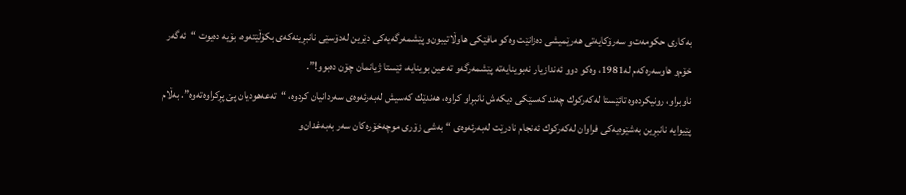به‌كاری‌ حكومه‌ت‌و سه‌رۆكایه‌تی‌ هه‌رێمیشی‌ ده‌زانێت وه‌كو مافێكی‌ هاوڵاتیبون‌و پێشمه‌رگه‌یه‌كی‌ دێرین له‌دۆسێی‌ نانبڕینه‌كه‌ی‌ بكۆڵێته‌وه‌، بۆیه‌ ده‌یوت “ئه‌گه‌ر خۆم‌و هاوسه‌ره‌كه‌م له‌1981، وه‌كو دوو ئه‌ندازیار نه‌بوینایه‌ته‌ پێشمه‌رگه‌و ته‌عین بوینایه‌، ئێستا ژیانمان چۆن ده‌بوو!”.
ناوبراو، رونیكرده‌وه‌ تائێستا له‌كه‌ركوك چه‌ند كه‌سێكی‌ دیكه‌ش نانبڕاو كراوه‌، هه‌ندێك كه‌سیش له‌به‌رئه‌وه‌ی‌ سه‌ردانیان كردوه‌، “ته‌عه‌هودیان پێ‌ پڕكراوه‌ته‌وه‌”. به‌ڵام پێیوایه‌ نانبڕین به‌شێوه‌یه‌كی‌ فراوان له‌كه‌ركوك ئه‌نجام نادرێت له‌به‌رئه‌وه‌ی‌ “به‌شی‌ زۆری‌ موچه‌خۆره‌كان سه‌ر به‌به‌غدان‌و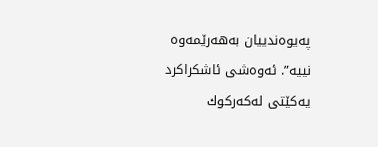په‌یوه‌ندییان به‌هه‌رێمه‌وه‌ نییه‌”. ئه‌وه‌شی‌ ئاشكراكرد یه‌كێتی‌ له‌كه‌ركوك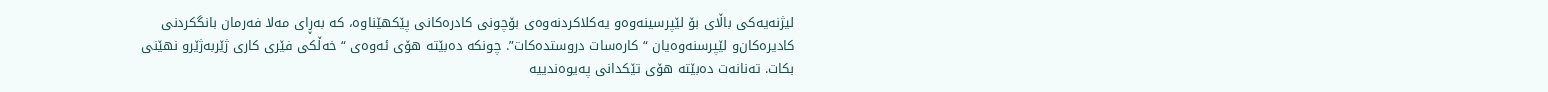لیژنه‌یه‌كی‌ باڵای‌ بۆ لێپرسینه‌وه‌و یه‌كلاكردنه‌وه‌ی‌ بۆچونی‌ كادره‌كانی‌ پێكهێناوه‌، كه‌ به‌ڕای‌ مه‌لا فه‌رمان بانگكردنی‌ كادیره‌كان‌و لێپرسنه‌وه‌یان “كاره‌سات دروستده‌كات”. چونكه‌ ده‌بێته‌ هۆی‌ ئه‌وه‌ی‌ “خه‌ڵكی‌ فێری‌ كاری ژێربه‌ژێرو نهێنی‌ بكات. ته‌نانه‌ت ده‌بێته‌ هۆی‌ تێكدانی‌ په‌یوه‌ندییه‌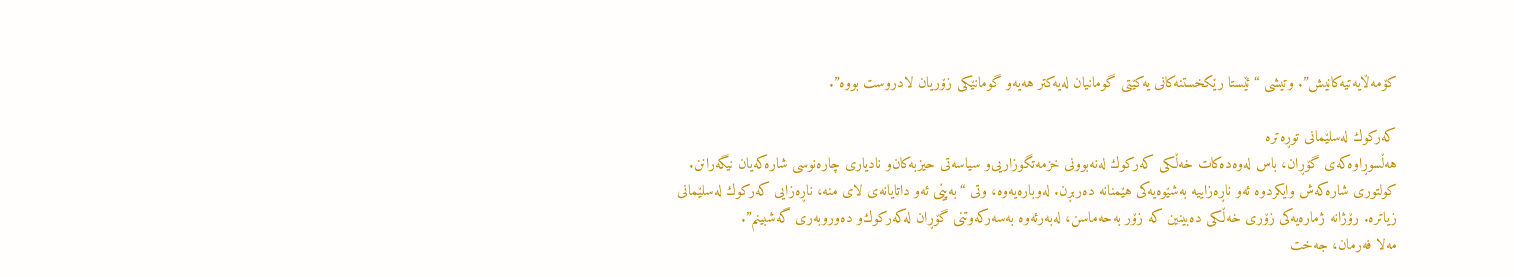كۆمه‌ڵایه‌تیه‌كانیش”. وتیشی‌ “ئێستا رێكخستنه‌كانی‌ یه‌كێتی‌ گومانیان له‌یه‌كتر هه‌یه‌و گومانێكی‌ زۆریان لادروست بووه‌”.

كه‌ركوك له‌سلێمانی‌ توڕه‌تره‌
هه‌ڵسوڕاوه‌كه‌ی‌ گۆڕان، باس له‌وه‌ده‌كات خه‌ڵكی‌ كه‌ركوك له‌نه‌بوونی‌ خزمه‌تگوزاریی‌‌و سیاسه‌تی‌ حیزبه‌كان‌و نادیاری‌ چاره‌نوسی‌ شاره‌كه‌یان نیگه‌رانن. كولتوری‌ شاره‌كه‌ش وایكردوه‌ ئه‌و ناڕه‌زاییه‌ به‌شێوه‌یه‌كی‌ هێمنانه‌ ده‌ربڕن. له‌وباره‌یه‌وه‌، وتی‌ “به‌پێی‌ ئه‌و داتایانه‌ی‌ لای‌ منه‌، ناڕه‌زایی‌ كه‌ركوك له‌سلێمانی‌ زیاتره‌. رۆژانه‌ ژماره‌یه‌كی‌ زۆری‌ خه‌ڵكی‌ ده‌بینین كه‌ زۆر به‌حه‌ماسن، له‌به‌رئه‌وه‌ به‌سه‌ركه‌وتنی‌ گۆڕان له‌كه‌ركوك‌و ده‌وروبه‌ری‌ گه‌شبینم”.
مه‌لا فه‌رمان، جه‌خت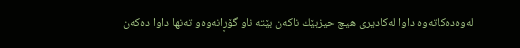له‌وه‌ده‌كاته‌وه‌ داوا له‌كادیری‌ هیچ حیزبێك ناكه‌ن بێته‌ ناو گۆڕانه‌وه‌و ته‌نها داوا ده‌كه‌ن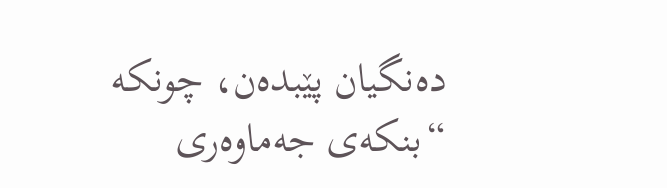ده‌نگیان پێبده‌ن، چونكه‌ “بنكه‌ی‌ جه‌ماوه‌ری‌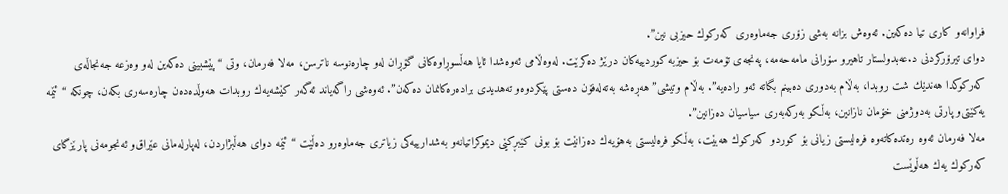فراوانه‌و كاری‌ تیا ده‌كه‌ین. ئه‌وه‌ش بزانه‌ به‌شی‌ زۆری‌ جه‌ماوه‌ری‌ كه‌ركوك حیزبی‌ نین”.
دوای‌ تیرۆركردنی‌ د.عه‌بدولستار تاهیرو سۆرانی‌ مامه‌حه‌مه‌، په‌نجه‌ی‌ تۆمه‌ت بۆ حیزبه‌ كوردییه‌كان درێژ ده‌كرێت. له‌وه‌ڵامی‌ ئه‌وه‌شدا ئایا هه‌ڵسوڕاوه‌كانی‌ گۆڕان له‌و چاره‌نوسه‌ ناترسن، مه‌لا فه‌رمان، وتی‌ “پێشبینی‌ ده‌كه‌ین له‌و وه‌زعه‌ جه‌نجاڵه‌ی‌ كه‌ركوكدا هه‌ندێك شت روبدا، به‌ڵام به‌دوری‌ ده‌بینم بگاته‌ ئه‌و راده‌یه‌”. به‌ڵام وتیشی‌”هه‌ڕه‌شه‌ به‌ته‌له‌فۆن ده‌ستی‌ پێكردوه‌و ته‌هدیدی‌ براده‌ره‌كانمان ده‌كه‌ن”. ئه‌وه‌شی‌ راگه‌یاند ئه‌گه‌ر كێشه‌یه‌ك روبدات هه‌وڵده‌ده‌ن چاره‌سه‌ری‌ بكه‌ن، چونكه‌ “ئێمه‌ یه‌كێتی‌‌و پارتی‌ به‌‌دوژمنی‌ خۆمان نازانین، به‌ڵكو به‌ركه‌به‌ری‌ سیاسیان ده‌زانین”.
مه‌لا فه‌رمان ئه‌وه‌ ره‌تده‌كاته‌وه‌ فره‌لیستی‌ زیانی‌ بۆ كوردو كه‌ركوك هه‌بێت، به‌ڵكو فره‌لیستی‌ به‌هۆیه‌ك ده‌زانێت بۆ بونی‌ كێبڕكێی‌ دیموكراتیانه‌و به‌شدارییه‌كی‌ زیاتری‌ جه‌ماوه‌رو ده‌ڵێت “ئێمه‌ دوای‌ هه‌ڵبژاردن، له‌پارله‌مانی‌ عێراق‌و ئه‌نجومه‌نی‌ پارێزگای‌ كه‌ركوك یه‌ك هه‌ڵوێست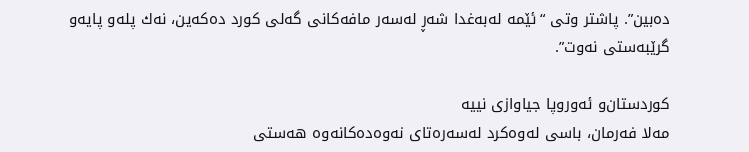ده‌بین”. پاشتر وتی‌ “ئێمه‌ له‌به‌غدا شه‌ڕ له‌سه‌ر مافه‌كانی‌ گه‌لی‌ كورد ده‌كه‌ین، نه‌ك پله‌و پایه‌و گرێبه‌ستی‌ نه‌وت”.

كوردستان‌و ئه‌وروپا جیاوازی‌ نییه‌
مه‌لا فه‌رمان، باسی‌ له‌وه‌كرد له‌سه‌ره‌تای‌ نه‌وه‌ده‌كانه‌وه‌ هه‌ستی‌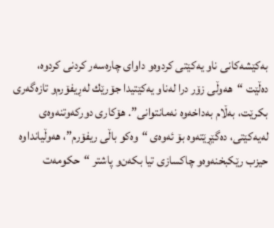به‌كێشه‌كانی‌ ناو یه‌كێتی‌ كردوه‌و داوای‌ چاره‌سه‌ر كردنی‌ كردوه‌، ده‌ڵێت “هه‌وڵی‌ زۆر درا له‌ناو یه‌كێتیدا جۆرێك له‌ڕیفۆرم‌و تازه‌گه‌ری‌ بكرێت، به‌ڵام به‌داخه‌وه‌ نه‌مانتوانی‌”. هۆكاری‌ دوركه‌وتنه‌وه‌ی له‌یه‌كێتی‌، ده‌گێڕێته‌وه‌ بۆ ئه‌وه‌ی‌ “وه‌كو باڵی‌ ریفۆرم”، هه‌وڵیانداوه‌ حیزب رێكبخنه‌وه‌و چاكسازی‌ تیا بكه‌ن‌و پاشتر “حكومه‌ت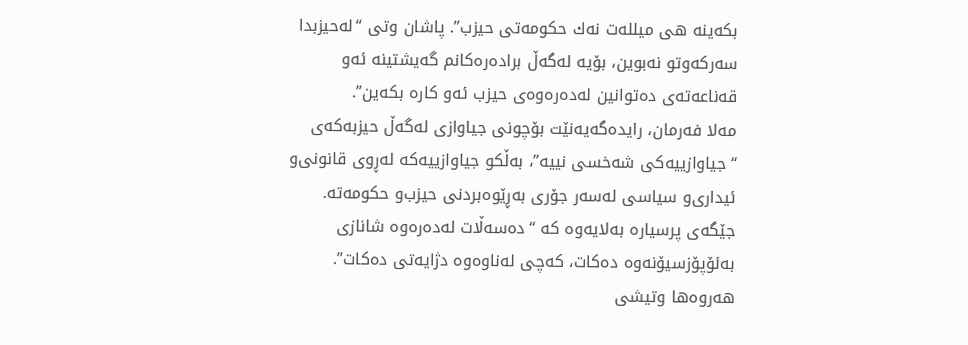بكه‌ینه‌ هی‌ میلله‌ت نه‌ك حكومه‌تی‌ حیزب”. پاشان وتی‌ “له‌حیزبدا سه‌ركه‌وتو نه‌بوین، بۆیه‌ له‌گه‌ڵ براده‌ره‌كانم گه‌یشتینه‌ ئه‌و قه‌ناعه‌ته‌ی‌ ده‌توانین له‌ده‌ره‌وه‌ی‌ حیزب ئه‌و كاره‌ بكه‌ین”.
مه‌لا فه‌رمان، رایده‌گه‌یه‌نێت بۆچونی‌ جیاوازی‌ له‌گه‌ڵ حیزبه‌كه‌ی‌ “جیاوازییه‌كی‌ شه‌خسی‌ نییه‌”، به‌ڵكو جیاوازییه‌كه‌ له‌ڕوی‌ قانونی‌‌و ئیداری‌‌و سیاسی‌ له‌سه‌ر جۆری‌ به‌ڕێوه‌بردنی‌ حیزب‌و حكومه‌ته‌. جێگه‌ی‌ پرسیاره‌ به‌لایه‌وه‌ كه‌ “ده‌سه‌ڵات له‌ده‌ره‌وه‌ شانازی‌ به‌ئۆپۆزسیۆنه‌وه‌ ده‌كات، كه‌چی‌ له‌ناوه‌وه‌ دژایه‌تی‌ ده‌كات”. هه‌روه‌ها وتیشی‌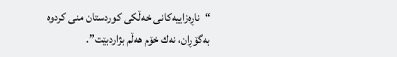“ناڕه‌زاییه‌كانی‌ خه‌ڵكی‌ كوردستان منی‌ كردوه‌ به‌گۆڕان، نه‌ك خۆم هه‌ڵم بژاردبێت”.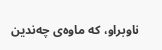ناوبراو، كه‌ ماوه‌ی‌ چه‌ندین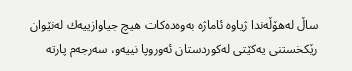ساڵ له‌هۆڵه‌ندا ژیاوه‌ ئاماژه‌ به‌وه‌ده‌كات هیچ جیاوازییه‌ك له‌نێوان رێكخستنی‌ یه‌كێتی‌ له‌كوردستان ئه‌وروپا نییه‌و، سه‌رجه‌م پارته‌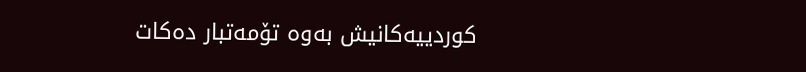كوردییه‌كانیش به‌وه‌ تۆمه‌تبار ده‌كات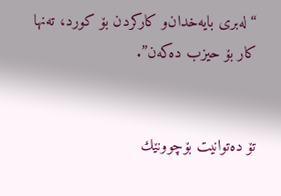“له‌بری‌ بایه‌خدان‌و كاركردن بۆ كورد، ته‌نها كار بۆ حیزب ده‌كه‌ن”.


تۆ ده‌توانیت بۆچوونێك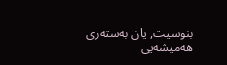بنوسیت, یان به‌سته‌ری هه‌میشه‌یی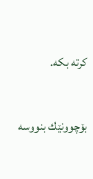كرته‌ بكه‌.

بۆچوونێك بنووسه‌